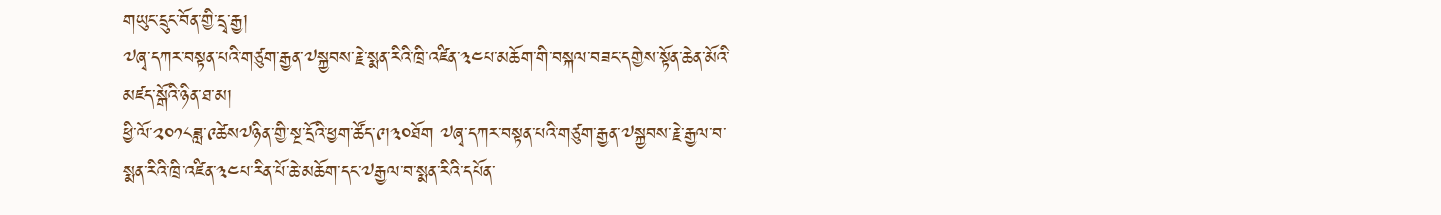གཡུང་དྲུང་བོན་གྱི་དྲྭ་རྒྱ།
༧ཞྭ་དཀར་བསྟན་པའི་གཙུག་རྒྱན་༧སྐྱབས་རྗེ་སྨན་རིའི་ཁྲི་འཛིན་༣༤པ་མཆོག་གི་བསྐལ་བཟང་དགྱེས་སྟོན་ཆེན་མོའི་མཛད་སྒོའི་ཉིན་ཐ་མ།
ཕྱི་ལོ་༢༠༡༨ཟླ་༩ཚེས༧ཉིན་གྱི་སྔ་དྲོའི་ཕྱག་ཚོད་༩།༣༠ཐོག ༧ཞྭ་དཀར་བསྟན་པའི་གཙུག་རྒྱན་༧སྐྱབས་རྗེ་རྒྱལ་བ་སྨན་རིའི་ཁྲི་འཛིན་༣༤པ་རིན་པོ་ཆེ་མཆོག་དང་༧རྒྱལ་བ་སྨན་རིའི་དཔོན་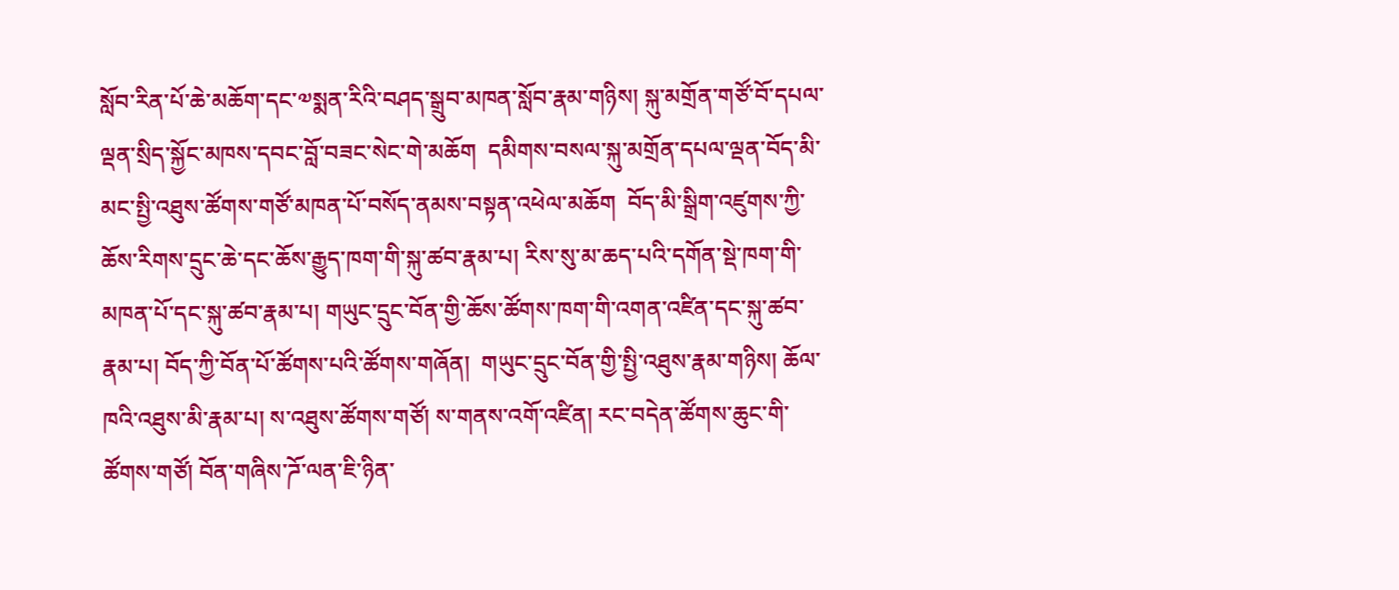སློབ་རིན་པོ་ཆེ་མཆོག་དང་༧སྨན་རིའི་བཤད་སྒྲུབ་མཁན་སློབ་རྣམ་གཉིས། སྐུ་མགྲོན་གཙོ་བོ་དཔལ་ལྡན་སྲིད་སྐྱོང་མཁས་དབང་བློ་བཟང་སེང་གེ་མཆོག  དམིགས་བསལ་སྐུ་མགྲོན་དཔལ་ལྡན་བོད་མི་མང་སྤྱི་འཐུས་ཚོགས་གཙོ་མཁན་པོ་བསོད་ནམས་བསྟན་འཕེལ་མཆོག  བོད་མི་སྒྲིག་འཛུགས་ཀྱི་ཆོས་རིགས་དྲུང་ཆེ་དང་ཆོས་རྒྱུད་ཁག་གི་སྐུ་ཚབ་རྣམ་པ། རིས་སུ་མ་ཆད་པའི་དགོན་སྡེ་ཁག་གི་མཁན་པོ་དང་སྐུ་ཚབ་རྣམ་པ། གཡུང་དྲུང་བོན་གྱི་ཆོས་ཚོགས་ཁག་གི་འགན་འཛིན་དང་སྐུ་ཚབ་རྣམ་པ། བོད་ཀྱི་བོན་པོ་ཚོགས་པའི་ཚོགས་གཞོན།  གཡུང་དྲུང་བོན་གྱི་སྤྱི་འཐུས་རྣམ་གཉིས། ཆོལ་ཁའི་འཐུས་མི་རྣམ་པ། ས་འཐུས་ཚོགས་གཙོ། ས་གནས་འགོ་འཛིན། རང་བདེན་ཚོགས་ཆུང་གི་ཚོགས་གཙོ། བོན་གཞིས་ཌོ་ལན་ཇི་ཉིན་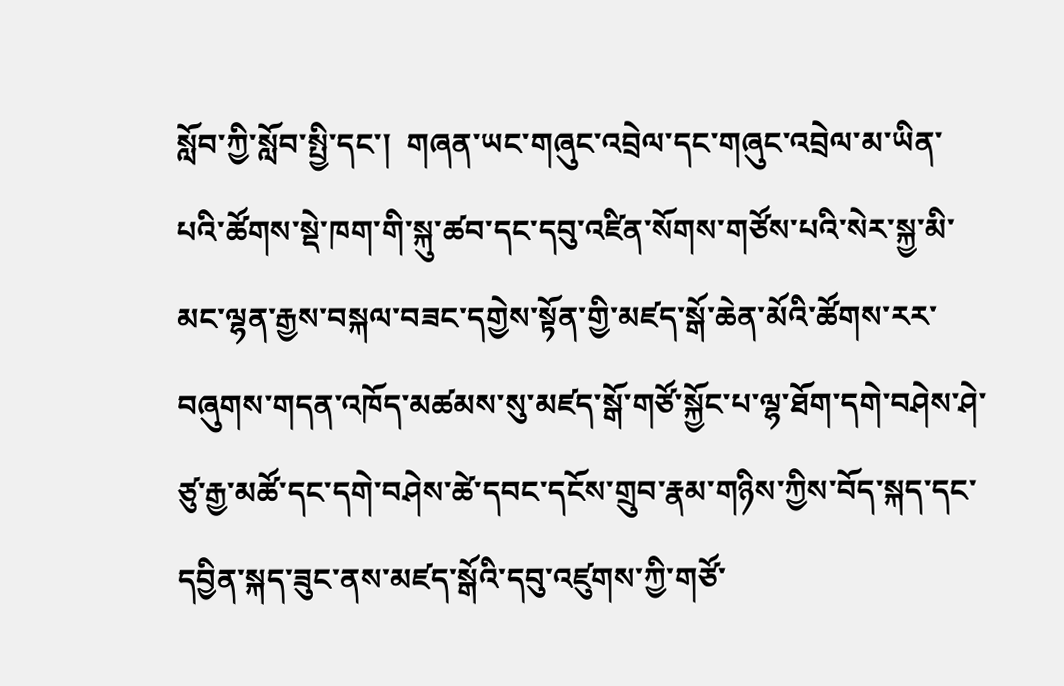སློབ་ཀྱི་སློབ་སྤྱི་དང་།  གཞན་ཡང་གཞུང་འབྲེལ་དང་གཞུང་འབྲེལ་མ་ཡིན་པའི་ཚོགས་སྡེ་ཁག་གི་སྐུ་ཚབ་དང་དབུ་འཛིན་སོགས་གཙོས་པའི་སེར་སྐྱ་མི་མང་ལྷན་རྒྱས་བསྐལ་བཟང་དགྱེས་སྟོན་གྱི་མཛད་སྒོ་ཆེན་མོའི་ཚོགས་རར་བཞུགས་གདན་འཁོད་མཚམས་སུ་མཛད་སྒོ་གཙོ་སྐྱོང་པ་ལྷ་ཐོག་དགེ་བཤེས་ཤེ་ཙུ་རྒྱ་མཚོ་དང་དགེ་བཤེས་ཚེ་དབང་དངོས་གྲུབ་རྣམ་གཉིས་ཀྱིས་བོད་སྐད་དང་དབྱིན་སྐད་ཟུང་ནས་མཛད་སྒོའི་དབུ་འཛུགས་ཀྱི་གཙོ་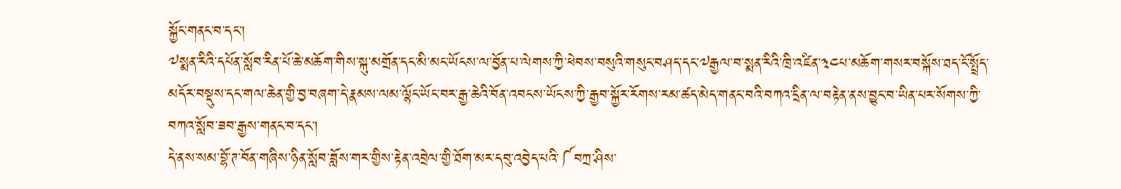སྐྱོང་གནང་བ་དང་།
༧སྨན་རིའི་དཔོན་སློབ་རིན་པོ་ཆེ་མཆོག་གིས་སྐུ་མགྲོན་དང་མི་མང་ཡོངས་ལ་བྱོན་པ་ལེགས་ཀྱི་ཕེབས་བསུའི་གསུང་བཤད་དང་༧རྒྱལ་བ་སྨན་རིའི་ཁྲི་འཛིན་༣༤པ་མཆོག་གསར་བསྐོས་ཐད་ངོ་སྤྲོད་མདོར་བསྡུས་དང་གལ་ཆེན་གྱི་བྱ་བཞག་དེ་རྣམས་ལམ་ལྷོང་ཡོང་བར་རྒྱ་ཆེའི་བོན་འབངས་ཡོངས་ཀྱི་རྒྱབ་སྐྱོར་རོགས་རམ་ཚད་མེད་གནང་བའི་བཀའ་དྲིན་ལ་བརྟེན་ནས་བྱུང་བ་ཡིན་པར་སོགས་ཀྱི་བཀའ་སློབ་ཟབ་རྒྱས་གནང་བ་དང་།
དེ་ནས་སམ་བྷོ་ཊ་བོན་གཞིས་ཉིན་སློབ་ཟློས་གར་གྱིས་རྟེན་འབྲེལ་གྱི་ཐོག་མར་དབུ་འབྱེད་པའི་༼བཀྲ་ཤིས་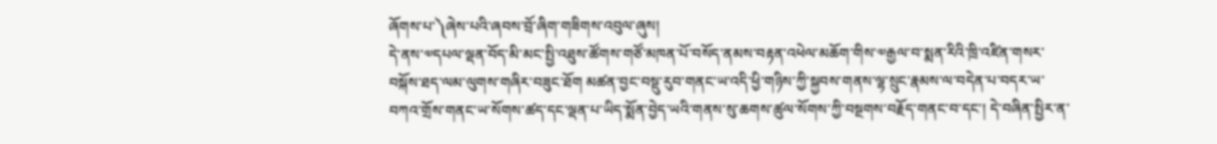ཞོགས་པ་༽ཞེས་པའི་ཞབས་བྲོ་ཞིག་གཟིགས་འབུལ་ཞུས།
དེ་ནས་༧དཔལ་ལྡན་བོད་མི་མང་སྤྱི་འཐུས་ཚོགས་གཙོ་མཁན་པོ་བསོད་ནམས་བརྟན་འཕེལ་མཆོག་གིས་༧རྒྱལ་བ་སྨན་རིའི་ཁྲི་འཛིན་གསར་བསྐོས་ཐད་ལམ་ལུགས་གཞིར་བཟུང་ཐོག མཚན་བྱང་བསྡུ་རུབ་གནང་ཡ་འདི་ཕྱི་གཉིས་ཀྱི་སྐྱབས་གནས་ལྷ་སྲུང་རྣམས་ལ་བདེན་པ་བདར་ཡ་བཀའ་གྲོས་གནང་ཡ་སོགས་ཚད་དང་ལྡན་པ་ཡིད་སྨོན་བྱེད་ཡའི་གནས་སུ་ཆགས་ཚུལ་སོགས་ཀྱི་བསྔགས་བརྗོད་གནང་བ་དང་། དེ་བཞིན་སྤྱིར་ན་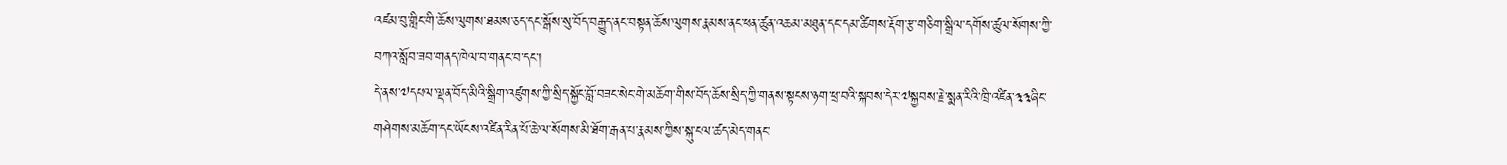འཛམ་བུ་གླིང་གི་ཆོས་ལུགས་ཐམས་ཅད་དང་སྒོས་སུ་བོད་བརྒྱུད་ནང་བསྟན་ཆོས་ལུགས་རྣམས་ནང་ཕན་ཚུན་འཆམ་མཐུན་དང་དམ་ཚིགས་རྡོག་རྩ་གཅིག་སྒྲིལ་དགོས་ཚུལ་སོགས་ཀྱི་བཀའ་སློབ་ཟབ་གནད་ཁེལ་བ་གནང་བ་དང་།
དེ་ནས་༧དཔལ་ལྡན་བོད་མིའི་སྒྲིག་འཛུགས་ཀྱི་སྲིད་སྐྱོང་བློ་བཟང་སེང་གེ་མཆོག་གིས་བོད་ཆོས་སྲིད་ཀྱི་གནས་སྟངས་ཉག་ཕྲ་བའི་སྐབས་དེར་༧སྐྱབས་རྗེ་སྨན་རིའི་ཁྲི་འཛིན་༣༣ཞིང་གཤེགས་མཆོག་དང་ཡོངས་འཛིན་རིན་པོ་ཆེ་ལ་སོགས་མི་ཐོག་རྒན་པ་རྣམས་ཀྱིས་སྐུ་ངལ་ཚད་མེད་གནང་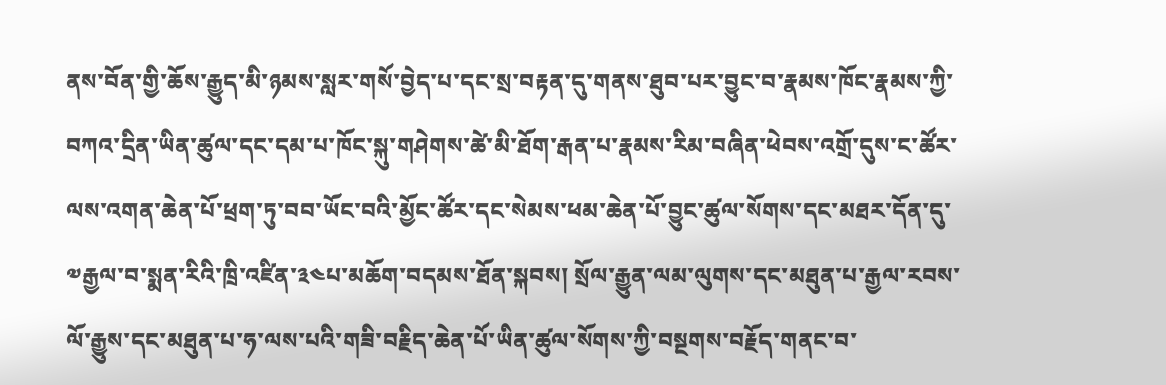ནས་བོན་གྱི་ཆོས་རྒྱུད་མི་ཉམས་སླར་གསོ་བྱེད་པ་དང་སྲ་བརྟན་དུ་གནས་ཐུབ་པར་བྱུང་བ་རྣམས་ཁོང་རྣམས་ཀྱི་བཀའ་དྲིན་ཡིན་ཚུལ་དང་དམ་པ་ཁོང་སྐུ་གཤེགས་ཚེ་མི་ཐོག་རྒན་པ་རྣམས་རིམ་བཞིན་ཕེབས་འགྲོ་དུས་ང་ཚོར་ལས་འགན་ཆེན་པོ་ཕྲག་ཏུ་བབ་ཡོང་བའི་མྱོང་ཚོར་དང་སེམས་ཕམ་ཆེན་པོ་བྱུང་ཚུལ་སོགས་དང་མཐར་དོན་དུ་༧རྒྱལ་བ་སྨན་རིའི་ཁྲི་འཛིན་༣༤པ་མཆོག་བདམས་ཐོན་སྐབས། སྲོལ་རྒྱུན་ལམ་ལུགས་དང་མཐུན་པ་རྒྱལ་རབས་ལོ་རྒྱུས་དང་མཐུན་པ་ཧ་ལས་པའི་གཟི་བརྗིད་ཆེན་པོ་ཡིན་ཚུལ་སོགས་ཀྱི་བསྔགས་བརྗོད་གནང་བ་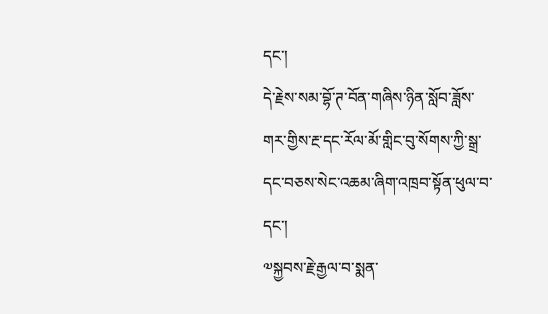དང་།
དེ་རྗེས་སམ་བྷོ་ཊ་བོན་གཞིས་ཉིན་སློབ་ཟློས་གར་གྱིས་རྔ་དང་རོལ་མོ་གླིང་བུ་སོགས་ཀྱི་སྒྲ་དང་བཅས་སེང་འཆམ་ཞིག་འཁྲབ་སྟོན་ཕུལ་བ་དང་།
༧སྐྱབས་རྗེ་རྒྱལ་བ་སྨན་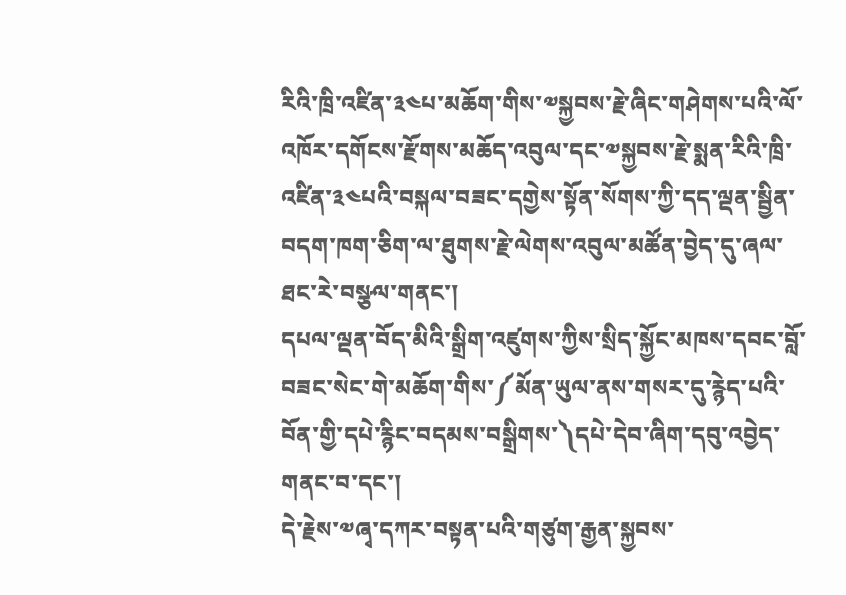རིའི་ཁྲི་འཛིན་༣༤པ་མཆོག་གིས་༧སྐྱབས་རྗེ་ཞིང་གཤེགས་པའི་ལོ་འཁོར་དགོངས་རྫོགས་མཆོད་འབུལ་དང་༧སྐྱབས་རྗེ་སྨན་རིའི་ཁྲི་འཛིན་༣༤པའི་བསྐལ་བཟང་དགྱེས་སྟོན་སོགས་ཀྱི་དད་ལྡན་སྦྱིན་བདག་ཁག་ཅིག་ལ་ཐུགས་རྗེ་ལེགས་འབུལ་མཚོན་བྱེད་དུ་ཞལ་ཐང་རེ་བསྩལ་གནང་།
དཔལ་ལྡན་བོད་མིའི་སྒྲིག་འཛུགས་ཀྱིས་སྲིད་སྐྱོང་མཁས་དབང་བློ་བཟང་སེང་གེ་མཆོག་གིས་༼མོན་ཡུལ་ནས་གསར་དུ་རྙེད་པའི་བོན་གྱི་དཔེ་རྙིང་བདམས་བསྒྲིགས་༽དཔེ་དེབ་ཞིག་དབུ་འབྱེད་གནང་བ་དང་།
དེ་རྗེས་༧ཞྭ་དཀར་བསྟན་པའི་གཙུག་རྒྱན་སྐྱབས་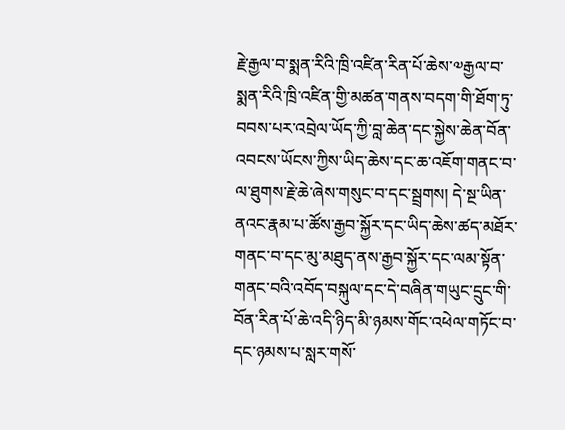རྗེ་རྒྱལ་བ་སྨན་རིའི་ཁྲི་འཛིན་རིན་པོ་ཆེས་༧རྒྱལ་བ་སྨན་རིའི་ཁྲི་འཛིན་གྱི་མཚན་གནས་བདག་གི་ཐོག་ཏུ་བབས་པར་འབྲེལ་ཡོད་ཀྱི་བླ་ཆེན་དང་སྐྱེས་ཆེན་བོན་འབངས་ཡོངས་ཀྱིས་ཡིད་ཆེས་དང་ཆ་འཇོག་གནང་བ་ལ་ཐུགས་རྗེ་ཆེ་ཞེས་གསུང་བ་དང་སྦྲགས། དེ་སྔ་ཡིན་ནའང་རྣམ་པ་ཚོས་རྒྱབ་སྐྱོར་དང་ཡིད་ཆེས་ཚད་མཐོར་གནང་བ་དང་མུ་མཐུད་ནས་རྒྱབ་སྐྱོར་དང་ལམ་སྟོན་གནང་བའི་འབོད་བསྐུལ་དང་དེ་བཞིན་གཡུང་དྲུང་གི་བོན་རིན་པོ་ཆེ་འདི་ཉིད་མི་ཉམས་གོང་འཕེལ་གཏོང་བ་དང་ཉམས་པ་སླར་གསོ་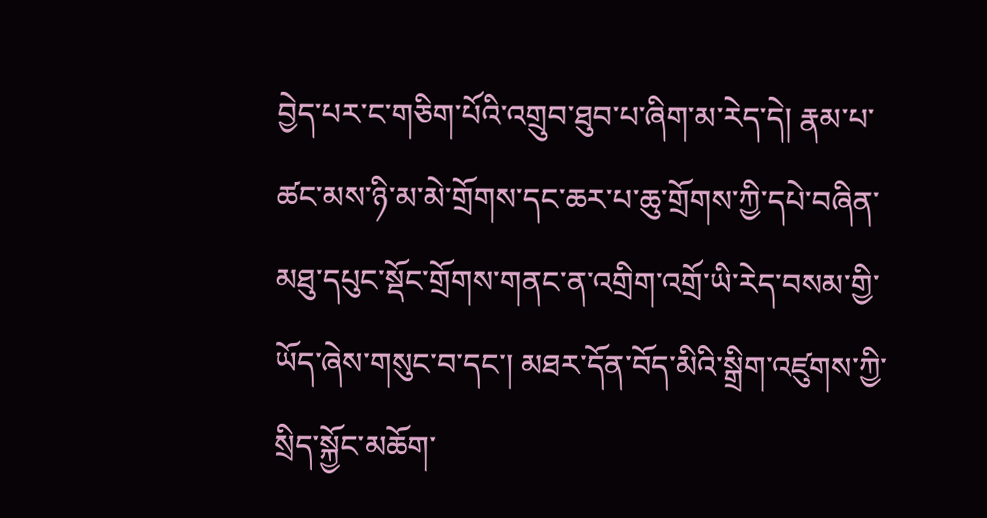བྱེད་པར་ང་གཅིག་པོའི་འགྲུབ་ཐུབ་པ་ཞིག་མ་རེད་དེ། རྣམ་པ་ཚང་མས་ཉི་མ་མེ་གྲོགས་དང་ཆར་པ་ཆུ་གྲོགས་ཀྱི་དཔེ་བཞིན་མཐུ་དཔུང་སྡོང་གྲོགས་གནང་ན་འགྲིག་འགྲོ་ཡི་རེད་བསམ་གྱི་ཡོད་ཞེས་གསུང་བ་དང་། མཐར་དོན་བོད་མིའི་སྒྲིག་འཛུགས་ཀྱི་སྲིད་སྐྱོང་མཆོག་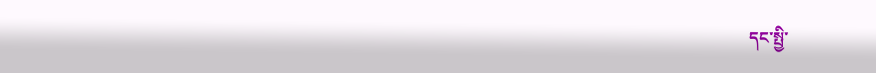དང་སྤྱི་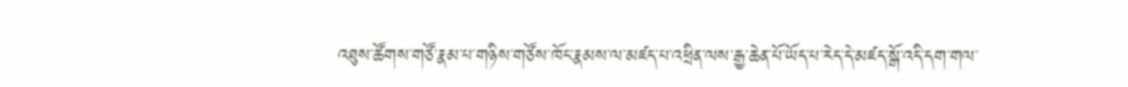འཐུས་ཚོགས་གཙོ་རྣམ་པ་གཉིས་གཙོས་ཁོང་རྣམས་ལ་མཛད་པ་འཕྲིན་ལས་རྒྱ་ཆེན་པོ་ཡོད་པ་རེད་དེ་མཛད་སྒོ་འདི་དག་གལ་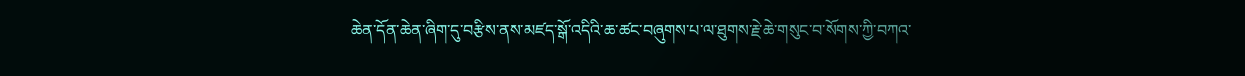ཆེན་དོན་ཆེན་ཞིག་དུ་བརྩིས་ནས་མཛད་སྒོ་འདིའི་ཆ་ཚང་བཞུགས་པ་ལ་ཐུགས་རྗེ་ཆེ་གསུང་བ་སོགས་ཀྱི་བཀའ་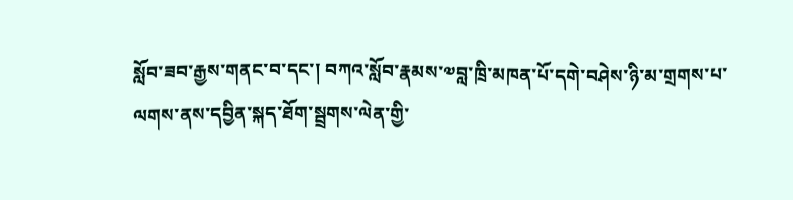སློབ་ཟབ་རྒྱས་གནང་བ་དང་། བཀའ་སློབ་རྣམས་༧བླ་ཁྲི་མཁན་པོ་དགེ་བཤེས་ཉི་མ་གྲགས་པ་ལགས་ནས་དབྱིན་སྐད་ཐོག་སྦྲགས་ལེན་གྱི་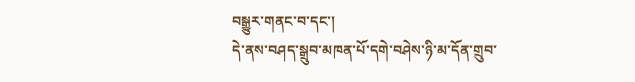བསྒྱུར་གནང་བ་དང་།
དེ་ནས་བཤད་སྒྲུབ་མཁན་པོ་དགེ་བཤེས་ཉི་མ་དོན་གྲུབ་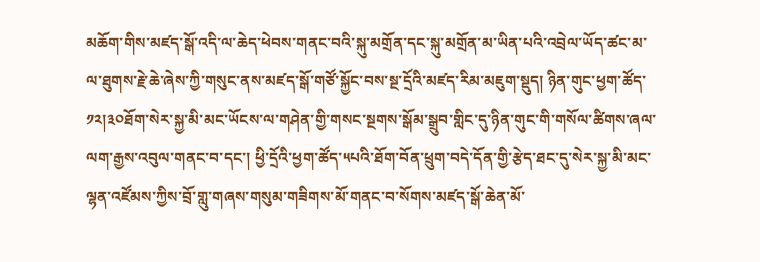མཆོག་གིས་མཛད་སྒོ་འདི་ལ་ཆེད་ཕེབས་གནང་བའི་སྐུ་མགྲོན་དང་སྐུ་མགྲོན་མ་ཡིན་པའི་འབྲེལ་ཡོད་ཚང་མ་ལ་ཐུགས་རྗེ་ཆེ་ཞེས་ཀྱི་གསུང་ནས་མཛད་སྒོ་གཙོ་སྐྱོང་བས་སྔ་དྲོའི་མཛད་རིམ་མཇུག་སྡུད། ཉིན་གུང་ཕྱག་ཚོད་༡༢།༣༠ཐོག་སེར་སྐྱ་མི་མང་ཡོངས་ལ་གཤེན་གྱི་གསང་སྔགས་སྒོམ་སྒྲུབ་གླིང་དུ་ཉིན་གུང་གི་གསོལ་ཚིགས་ཞལ་ལག་རྒྱས་འབུལ་གནང་བ་དང་། ཕྱི་དྲོའི་ཕྱག་ཚོད་༥པའི་ཐོག་བོན་ཕྲུག་བདེ་དོན་གྱི་རྩེད་ཐང་དུ་སེར་སྐྱ་མི་མང་ལྷན་འཛོམས་ཀྱིས་བྲོ་གླུ་གཞས་གསུམ་གཟིགས་མོ་གནང་བ་སོགས་མཛད་སྒོ་ཆེན་མོ་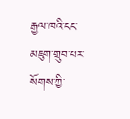རྒྱལ་ཁའི་ངང་མཇུག་གྲུབ་པར་སོགས་ཀྱི་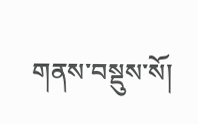གནས་བསྡུས་སོ།